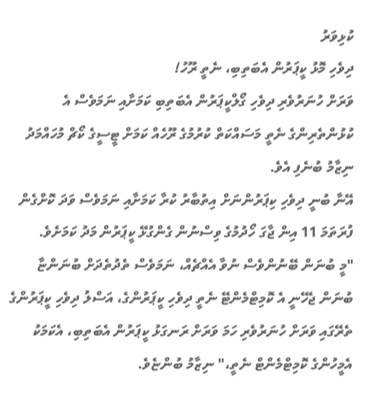ކުޅިވަރު
ދިވެހި މޮޅު ކީޕަރުން އެބަތިބި، ނެތީ ރޫހު!
ވަރަށް ހުނަރުވެރި ދިވެހި ގޯލްކީޕަރުން އެބަތިބި ކަމަށާއި ނަމަވެސް އެ ކުޅުންތެރިންގެ ނެތީ މަސައްކަތް ކުރުމުގެ ރޫހެއް ކަމަށް ޓީސީގެ ކޯޗް މުހައްމަދު ނިޒާމު ބުނެފި އެވެ.
އޭނާ ބުނީ ދިވެހި ކިޕަރުންނަށް އިތުބާރު ކުރާ ކަމަށާއި ނަމަވެސް ވަދަ ކޮށްގެން ފުރަތަމަ 11 އިން ޖާގަ ހޯދުމުގެ ވިސްނުން ގެންގުޅޭ ކީޕަރުން މަދު ކަމަށެވެ.
"މީ ބުނަން ބޭނުންވެސް ނުވާ އެއްޗެއް، ނަމަވެސް ތެދުތެދަށް ބުނަންޏާ ބުނަން ޖެހޭނީ އެ ކޮމިޓްމެންޓޭ ނެތީ ދިވެހި ކީޕަރުންގެ، އަސްލު ދިވެހި ކީޕަރުންގެ ތެރޭގައި ވަރަށް ހުނަރުވެރި ހަމަ ވަރަށް ރަނގަޅު ކީޕަރުން އެބަތިބި، އެކަމަކު އެމީހުންގެ ކޮމިޓްމެންޓް ނެތީ،" ނިޒާމު ބުންޏެވެ.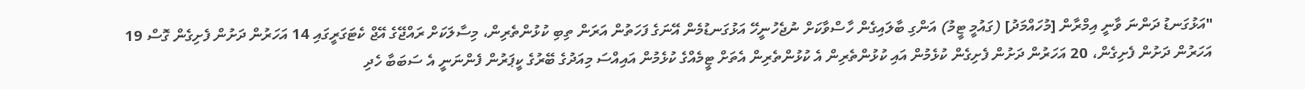"އަޅުގަނޑު ދަންނަ ވާނީ އިމްރާން [މުހައްމަދު] (ގައުމީ ޓީމު) އަންގި ބާލައިގެން ހާސްވާކަށް ނުޖެހުނީހޭ އަޅުގަނޑުމެން އޭނަގެ ފަހަތުން އަރަން ތިބި ކުޅުންތެރިން، މިސާލަކަށް ރައްޖޭގެ އޭޖް ކެޓަގަރީގައި 14 އަހަރުން ދަށުން ފެށިގެން ގޮސް 19 އަހަރުން ދަށުން ފެށިގެން، 20 އަހަރުން ދަށުން ފެށިގެން ކުޅެމުން އައި ކުޅުންތެރިން އެ ކުޅުންތެރިން އެތަށް ޓީމެއްގެ ކުޅެމުން އައިއްސަ މިއަދުގެ ބޭރުގެ ކީޕަރުން ފެންނަނީ އެ ސަބަބާ ހެދި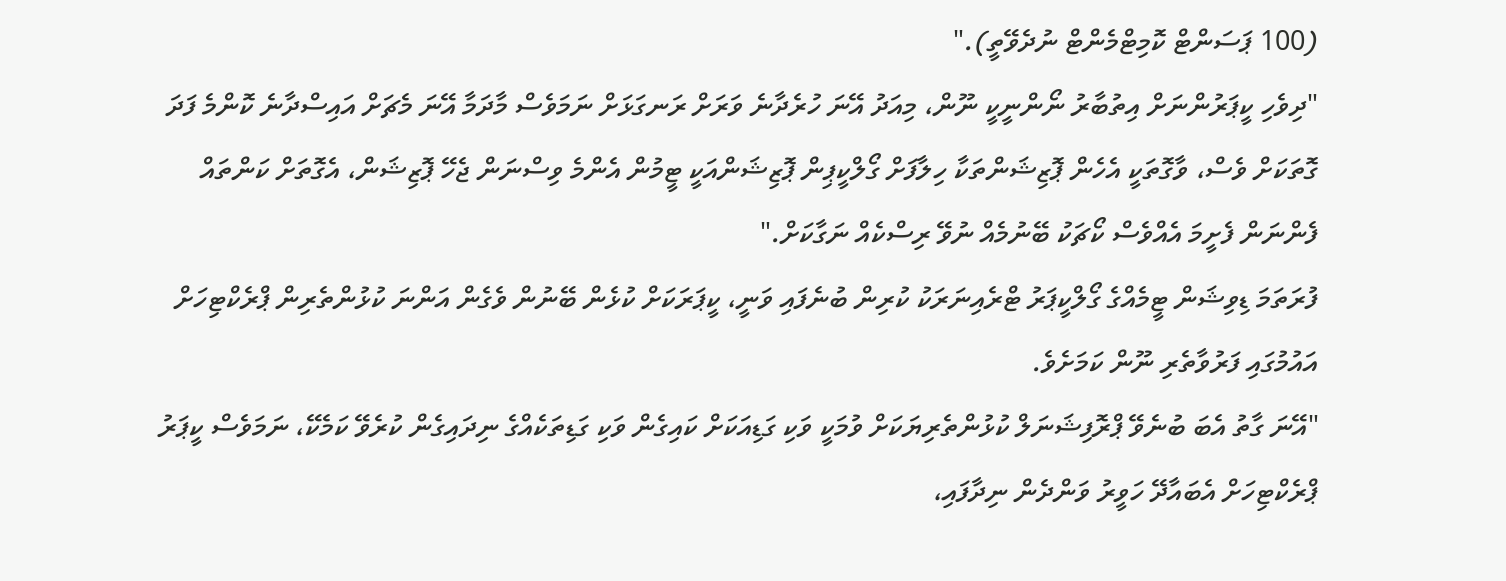(100 ޕަސަންޓް ކޮމިޓްމެންޓް ނުދެވޭތީ)."
"ދިވެހި ކީޕަރުންނަށް އިތުބާރު ނޯންނީކީ ނޫން، މިއަދު އޭނަ ހުރެދާނެ ވަރަށް ރަނގަޅަށް ނަމަވެސް މާދަމާ އޭނަ މެޗަށް އައިސްދާނެ ކޮންމެ ފަދަ ގޮތަކަށް ވެސް، ވާގޮތަކީ އެހެން ޕޮޒިޝަންތަކާ ހިލާފަށް ގޯލްކީޕިން ޕޮޒިޝަންއަކީ ޓީމުން އެންމެ ވިސްނަން ޖެހޭ ޕޮޒިޝަން، އެގޮތަށް ކަންތައް ފެންނަން ފެށީމަ އެއްވެސް ކޯޗަކު ބޭނުމެއް ނުވޭ ރިސްކެއް ނަގާކަށް."
ފުރަތަމަ ޑިވިޝަން ޓީމެއްގެ ގޯލްކީޕަރު ޓްރެއިނަރަކު ކުރިން ބުނެފައި ވަނީ، ކީޕަރަކަށް ކުޅެން ބޭނުން ވެގެން އަންނަ ކުޅުންތެރިން ޕްރެކްޓިހަށް އައުމުގައި ފަރުވާތެރި ނޫން ކަމަށެވެ.
"އޭނަ ގާތު އެބަ ބުނެވޭ ޕްރޮފިޝަނަލް ކުޅުންތެރިޔަކަށް ވުމަކީ ވަކި ގަޑިއަކަށް ކައިގެން ވަކި ގަޑިތަކެއްގެ ނިދައިގެން ކުރެވޭ ކަމެކޭ، ނަމަވެސް ކީޕަރު ޕްރެކްޓިހަށް އެބައާދޭ ހަވީރު ވަންދެން ނިދާފައި،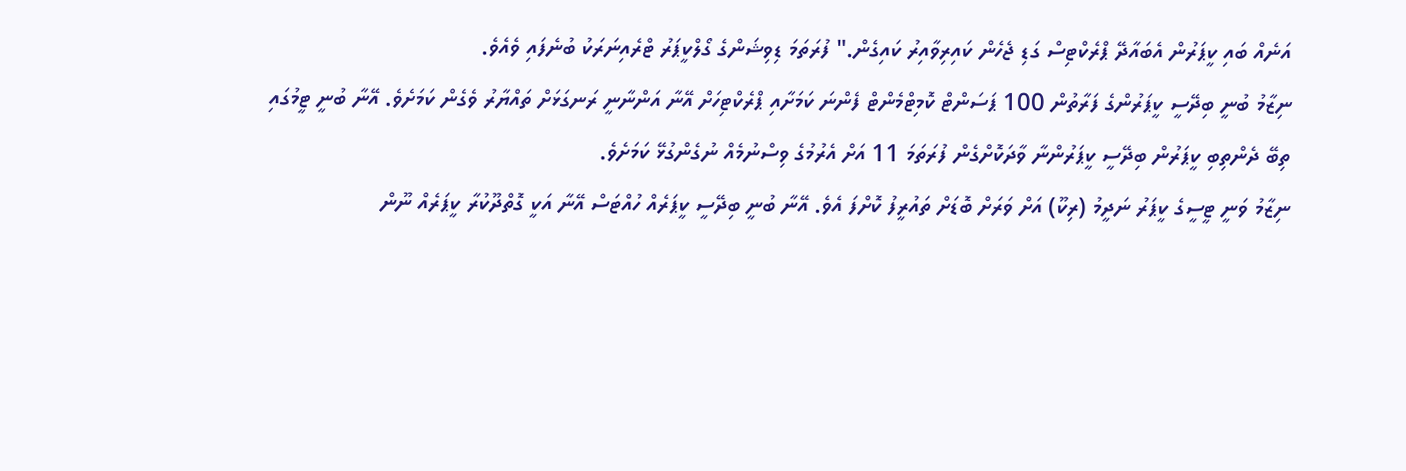އަނެއް ބައި ކީޕަރުން އެބައާދޭ ޕްރެކްޓިސް ގަޑި ޖެހެން ކައިރިވާއިރު ކައިގެން." ފުރަތަމަ ޑިވިޝަންގެ ގޯލްކީޕަރު ޓްރެއިނަރަކު ބުނެފައި ވެއެވެ.
ނިޒާމު ބުނީ ބިދޭސީ ކީޕަރުންގެ ފަރާތުން 100 ޕަސަންޓް ކޮމިޓްމެންޓް ފެންނަ ކަމަށާއި ޕްރެކްޓިހަށް އޭނާ އަންނާނީ ރަނގަޅަށް ތައްޔާރު ވެގެން ކަމަށެވެ. އޭނާ ބުނީ ޓީމުގައި ތިބޭ ދެންތިބި ކީޕަރުން ބިދޭސީ ކީޕަރުންނާ ވާދަކޮށްގެން ފުރަތަމަ 11 އަށް އެރުމުގެ ވިސްނުމެއް ނުގެންގުޅޭ ކަމަށެވެ.
ނިޒާމު ވަނީ ޓީސީގެ ކީޕަރު ނަދީމު (ރިކޫ) އަށް ވަރަށް ބޮޑަށް ތައުރީފު ކޮށްފަ އެވެ. އޭނާ ބުނީ ބިދޭސީ ކީޕަރެއް ހުއްޓަސް އޭނާ އަކީ ގޮތްދޫކުރާ ކީޕަރެއް ނޫން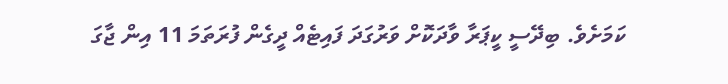ކަމަށެވެ. ބިދޭސީ ކީޕަރާ ވާދަކޮށް ވަރުގަދަ ފައިޓެއް ދީގެން ފުރަތަމަ 11 އިން ޖާގަ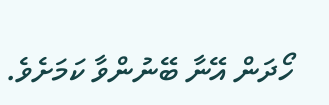ހޯދަން އޭނާ ބޭނުންވާ ކަމަށެވެ.